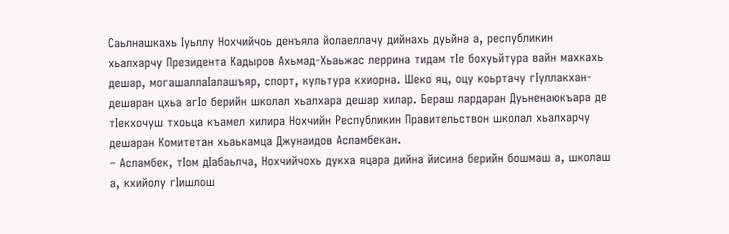Саьлнашкахь Iуьллу Нохчийчоь денъяла йолаеллачу дийнахь дуьйна а, республикин хьалхарчу Президента Кадыров Ахьмад-Хьаьжас леррина тидам тIе бохуьйтура вайн махкахь дешар, могашаллаIалашъяр, спорт, культура кхиорна. Шеко яц, оцу коьртачу гIуллакхан-дешаран цхьа агIо берийн школал хьалхара дешар хилар. Бераш лардаран Дуьненаюкъара де тIекхочуш тхоьца къамел хилира Нохчийн Республикин Правительствон школал хьалхарчу дешаран Комитетан хьаькамца Джунаидов Асламбекан.
– Асламбек, тIом дIабаьлча, Нохчийчохь дукха яцара дийна йисина берийн бошмаш а, школаш а, кхийолу гIишлош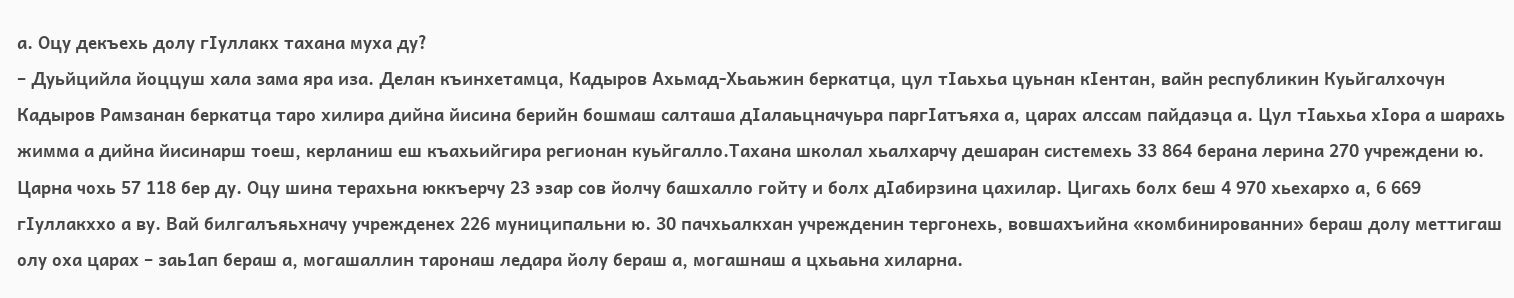а. Оцу декъехь долу гIуллакх тахана муха ду?
– Дуьйцийла йоццуш хала зама яра иза. Делан къинхетамца, Кадыров Ахьмад-Хьаьжин беркатца, цул тIаьхьа цуьнан кIентан, вайн республикин Куьйгалхочун Кадыров Рамзанан беркатца таро хилира дийна йисина берийн бошмаш салташа дIалаьцначуьра паргIатъяха а, царах алссам пайдаэца а. Цул тIаьхьа хIора а шарахь жимма а дийна йисинарш тоеш, керланиш еш къахьийгира регионан куьйгалло.Тахана школал хьалхарчу дешаран системехь 33 864 берана лерина 270 учреждени ю. Царна чохь 57 118 бер ду. Оцу шина терахьна юккъерчу 23 эзар сов йолчу башхалло гойту и болх дIабирзина цахилар. Цигахь болх беш 4 970 хьехархо а, 6 669 гIуллакххо а ву. Вай билгалъяьхначу учрежденех 226 муниципальни ю. 30 пачхьалкхан учрежденин тергонехь, вовшахъийна «комбинированни» бераш долу меттигаш олу оха царах – заь1ап бераш а, могашаллин таронаш ледара йолу бераш а, могашнаш а цхьаьна хиларна.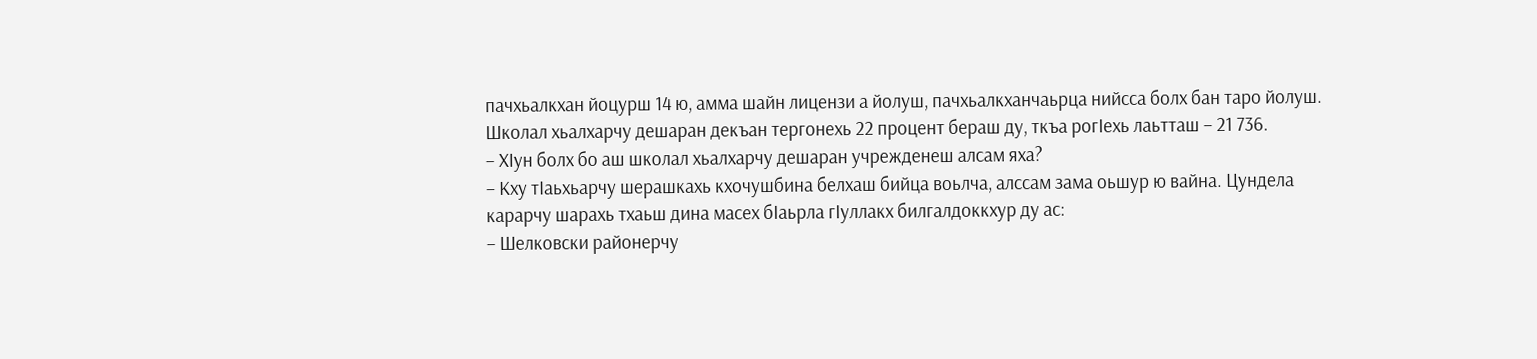пачхьалкхан йоцурш 14 ю, амма шайн лицензи а йолуш, пачхьалкханчаьрца нийсса болх бан таро йолуш.
Школал хьалхарчу дешаран декъан тергонехь 22 процент бераш ду, ткъа рогIехь лаьтташ – 21 736.
– ХIун болх бо аш школал хьалхарчу дешаран учрежденеш алсам яха?
– Кху тIаьхьарчу шерашкахь кхочушбина белхаш бийца воьлча, алссам зама оьшур ю вайна. Цундела карарчу шарахь тхаьш дина масех бIаьрла гIуллакх билгалдоккхур ду ас:
– Шелковски районерчу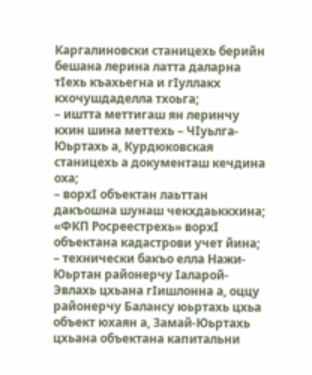Каргалиновски станицехь берийн бешана лерина латта даларна тIехь къахьегна и гIуллакх кхочушдаделла тхоьга;
– иштта меттигаш ян леринчу кхин шина меттехь – ЧIуьлга-Юьртахь а, Курдюковская станицехь а документаш кечдина оха;
– ворхI объектан лаьттан дакъошна шунаш чекхдаьккхина;
«ФКП Росреестрехь» ворхI объектана кадастрови учет йина;
– технически бакъо елла Нажи-Юьртан районерчу Iаларой-Эвлахь цхьана гIишлонна а, оццу районерчу Балансу юьртахь цхьа объект юхаян а, Замай-Юьртахь цхьана объектана капитальни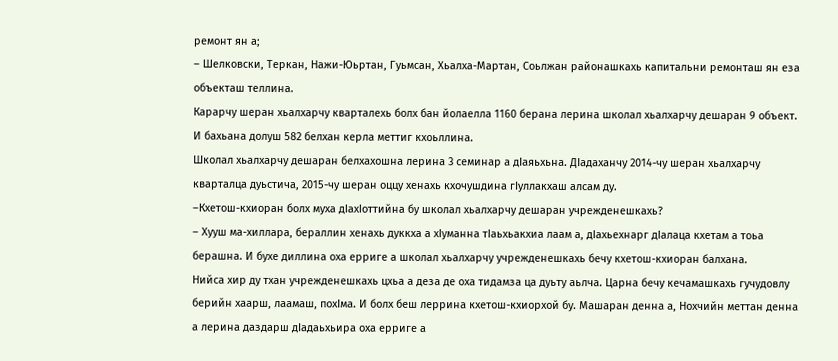ремонт ян а;
– Шелковски, Теркан, Нажи-Юьртан, Гуьмсан, Хьалха-Мартан, Соьлжан районашкахь капитальни ремонташ ян еза объекташ теллина.
Карарчу шеран хьалхарчу кварталехь болх бан йолаелла 1160 берана лерина школал хьалхарчу дешаран 9 объект. И бахьана долуш 582 белхан керла меттиг кхоьллина.
Школал хьалхарчу дешаран белхахошна лерина 3 семинар а дIаяьхьна. ДIадаханчу 2014-чу шеран хьалхарчу кварталца дуьстича, 2015-чу шеран оццу хенахь кхочушдина гIуллакхаш алсам ду.
–Кхетош-кхиоран болх муха дIахIоттийна бу школал хьалхарчу дешаран учрежденешкахь?
– Хууш ма-хиллара, бераллин хенахь дуккха а хIуманна тIаьхьакхиа лаам а, дIахьехнарг дIалаца кхетам а тоьа берашна. И бухе диллина оха ерриге а школал хьалхарчу учрежденешкахь бечу кхетош-кхиоран балхана.
Нийса хир ду тхан учрежденешкахь цхьа а деза де оха тидамза ца дуьту аьлча. Царна бечу кечамашкахь гучудовлу берийн хаарш, лаамаш, похIма. И болх беш леррина кхетош-кхиорхой бу. Машаран денна а, Нохчийн меттан денна а лерина даздарш дIадаьхьира оха ерриге а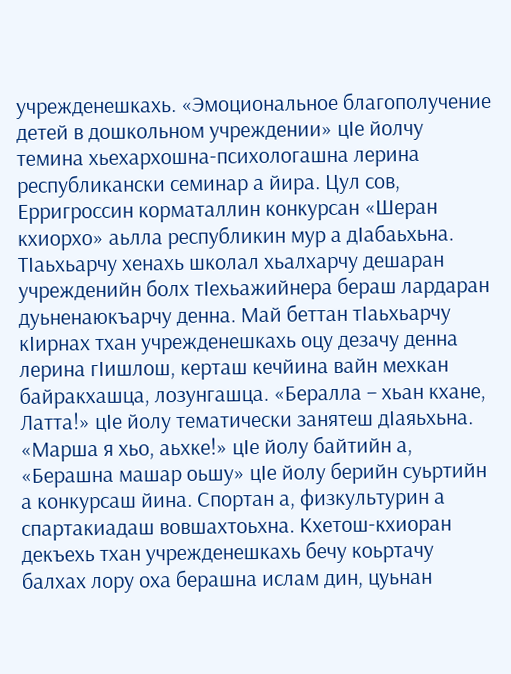учрежденешкахь. «Эмоциональное благополучение детей в дошкольном учреждении» цIе йолчу темина хьехархошна-психологашна лерина республикански семинар а йира. Цул сов, Ерригроссин корматаллин конкурсан «Шеран кхиорхо» аьлла республикин мур а дIабаьхьна. ТIаьхьарчу хенахь школал хьалхарчу дешаран учрежденийн болх тIехьажийнера бераш лардаран дуьненаюкъарчу денна. Май беттан тIаьхьарчу кIирнах тхан учрежденешкахь оцу дезачу денна лерина гIишлош, керташ кечйина вайн мехкан байракхашца, лозунгашца. «Бералла – хьан кхане, Латта!» цIе йолу тематически занятеш дIаяьхьна. «Марша я хьо, аьхке!» цIе йолу байтийн а, «Берашна машар оьшу» цIе йолу берийн суьртийн а конкурсаш йина. Спортан а, физкультурин а спартакиадаш вовшахтоьхна. Кхетош-кхиоран декъехь тхан учрежденешкахь бечу коьртачу балхах лору оха берашна ислам дин, цуьнан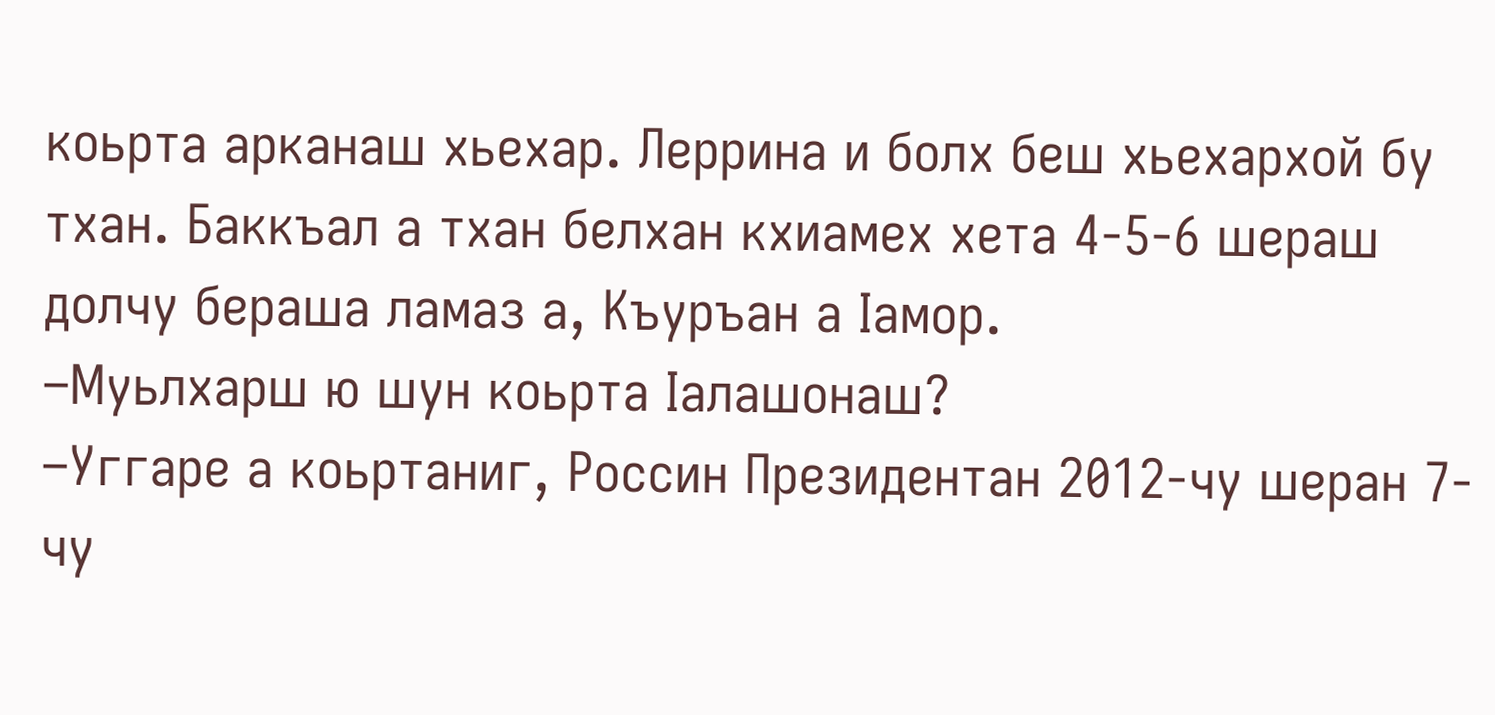коьрта арканаш хьехар. Леррина и болх беш хьехархой бу тхан. Баккъал а тхан белхан кхиамех хета 4-5-6 шераш долчу бераша ламаз а, Къуръан а Iамор.
–Муьлхарш ю шун коьрта Iалашонаш?
–Уггаре а коьртаниг, Россин Президентан 2012-чу шеран 7-чу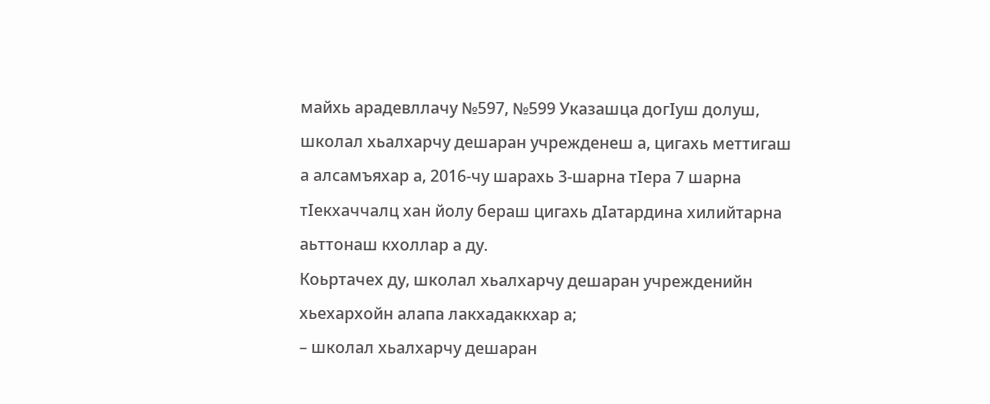майхь арадевллачу №597, №599 Указашца догIуш долуш, школал хьалхарчу дешаран учрежденеш а, цигахь меттигаш а алсамъяхар а, 2016-чу шарахь 3-шарна тIера 7 шарна тIекхаччалц хан йолу бераш цигахь дIатардина хилийтарна аьттонаш кхоллар а ду.
Коьртачех ду, школал хьалхарчу дешаран учрежденийн хьехархойн алапа лакхадаккхар а;
– школал хьалхарчу дешаран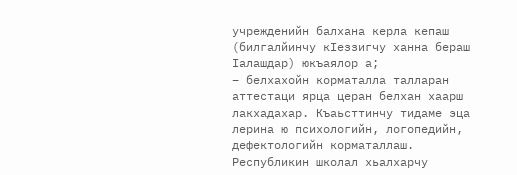учрежденийн балхана керла кепаш (билгалйинчу кIеззигчу ханна бераш Iалашдар) юкъаялор а;
– белхахойн корматалла талларан аттестаци ярца церан белхан хаарш лакхадахар. Къаьсттинчу тидаме эца лерина ю психологийн, логопедийн, дефектологийн корматаллаш.
Республикин школал хьалхарчу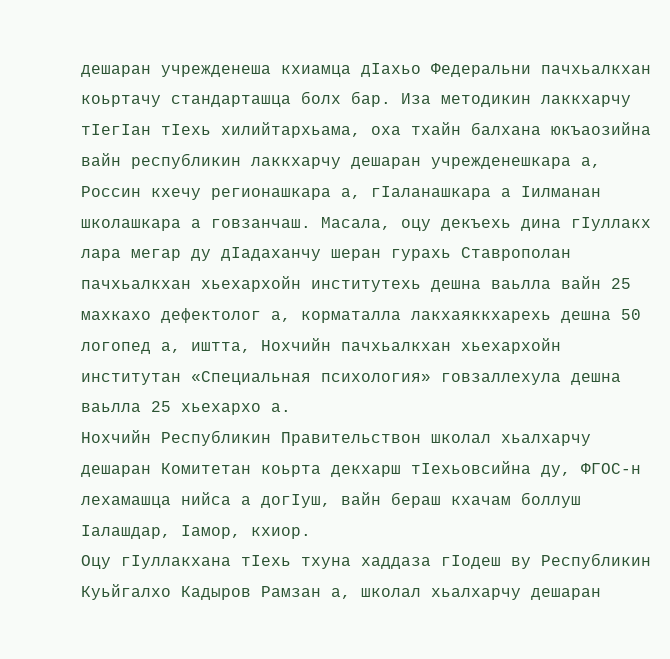дешаран учрежденеша кхиамца дIахьо Федеральни пачхьалкхан коьртачу стандарташца болх бар. Иза методикин лаккхарчу тIегIан тIехь хилийтархьама, оха тхайн балхана юкъаозийна вайн республикин лаккхарчу дешаран учрежденешкара а, Россин кхечу регионашкара а, гIаланашкара а Iилманан школашкара а говзанчаш. Масала, оцу декъехь дина гIуллакх лара мегар ду дIадаханчу шеран гурахь Ставрополан пачхьалкхан хьехархойн институтехь дешна ваьлла вайн 25 махкахо дефектолог а, корматалла лакхаяккхарехь дешна 50 логопед а, иштта, Нохчийн пачхьалкхан хьехархойн институтан «Специальная психология» говзаллехула дешна ваьлла 25 хьехархо а.
Нохчийн Республикин Правительствон школал хьалхарчу дешаран Комитетан коьрта декхарш тIехьовсийна ду, ФГОС-н лехамашца нийса а догIуш, вайн бераш кхачам боллуш Iалашдар, Iамор, кхиор.
Оцу гIуллакхана тIехь тхуна хаддаза гIодеш ву Республикин Куьйгалхо Кадыров Рамзан а, школал хьалхарчу дешаран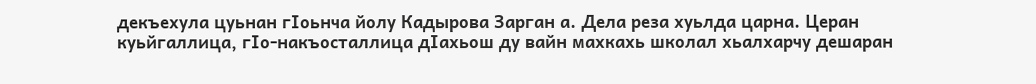декъехула цуьнан гIоьнча йолу Кадырова Зарган а. Дела реза хуьлда царна. Церан куьйгаллица, гIо-накъосталлица дIахьош ду вайн махкахь школал хьалхарчу дешаран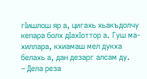гIишлош яр а, цигахь хьакъдолчу кепара болх дIахIоттор а. Гуш ма-хиллара, кхиамаш мел дукха белахь а, дан дезарг алсам ду.
– Дела реза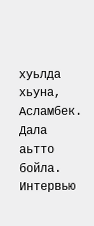хуьлда хьуна, Асламбек. Дала аьтто бойла.
Интервью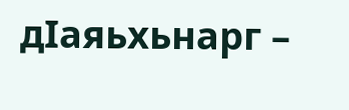дIаяьхьнарг –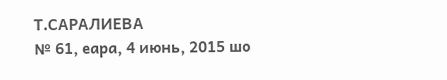Т.САРАЛИЕВА
№ 61, еара, 4 июнь, 2015 шо